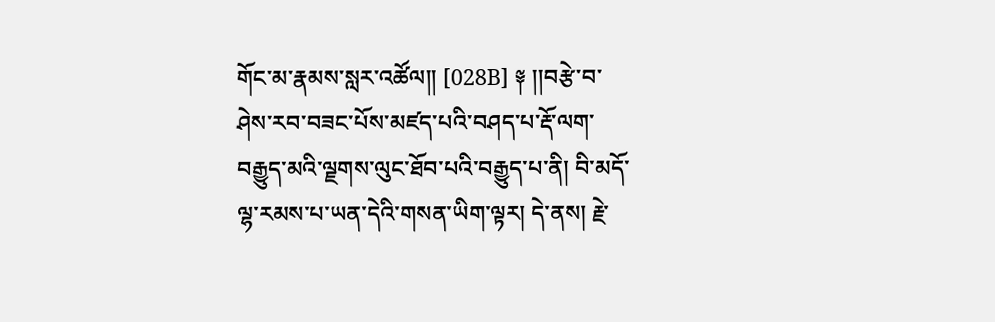གོང་མ་རྣམས་སླར་འཚོལ།། [028B] ༈ །།བརྩེ་བ་ཤེས་རབ་བཟང་པོས་མཛད་པའི་བཤད་པ་རྡོ་ལག་བརྒྱུད་མའི་ལྗགས་ལུང་ཐོབ་པའི་བརྒྱུད་པ་ནི། བི་མདོ་ལྷ་རམས་པ་ཡན་དེའི་གསན་ཡིག་ལྟར། དེ་ནས། རྗེ་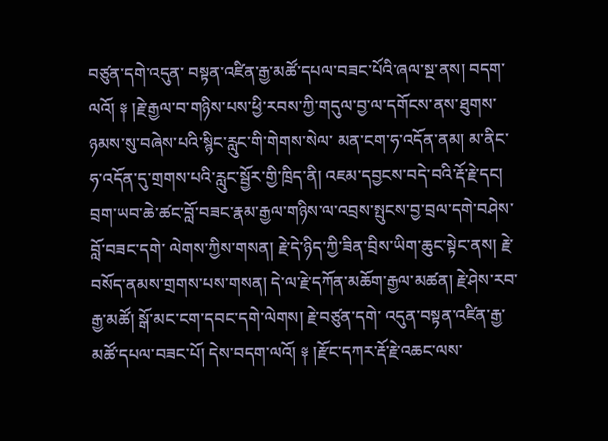བཙུན་དགེ་འདུན་ བསྟན་འཛིན་རྒྱ་མཚོ་དཔལ་བཟང་པོའི་ཞལ་སྔ་ནས། བདག་ལའོ། ༈ །རྗེ་རྒྱལ་བ་གཉིས་པས་ཕྱི་རབས་ཀྱི་གདུལ་བྱ་ལ་དགོངས་ནས་ཐུགས་ཉམས་སུ་བཞེས་པའི་སྙིང་རླུང་གི་གེགས་སེལ་ མན་ངག་ཧ་འདོན་ནམ། མ་ནིང་ཧ་འདོན་དུ་གྲགས་པའི་རླུང་སྦྱོར་གྱི་ཁྲིད་ནི། འཇམ་དབྱངས་བདེ་བའི་རྡོ་རྗེ་དང། བྲག་ཡབ་ཆེ་ཚང་བློ་བཟང་རྣམ་རྒྱལ་གཉིས་ལ་འབྲས་སྤུངས་བྱ་བྲལ་དགེ་བཤེས་བློ་བཟང་དགེ་ ལེགས་ཀྱིས་གསན། རྗེ་དེ་ཉིད་ཀྱི་ཟིན་བྲིས་ཡིག་ཆུང་སྟེང་ནས། རྗེ་བསོད་ནམས་གྲགས་པས་གསན། དེ་ལ་རྗེ་དཀོན་མཆོག་རྒྱལ་མཚན། རྗེ་ཤེས་རབ་རྒྱ་མཚོ། སྒོ་མང་ངག་དབང་དགེ་ལེགས། རྗེ་བཙུན་དགེ་ འདུན་བསྟན་འཛིན་རྒྱ་མཚོ་དཔལ་བཟང་པོ། དེས་བདག་ལའོ། ༈ །རྫོང་དཀར་རྡོ་རྗེ་འཆང་ལས་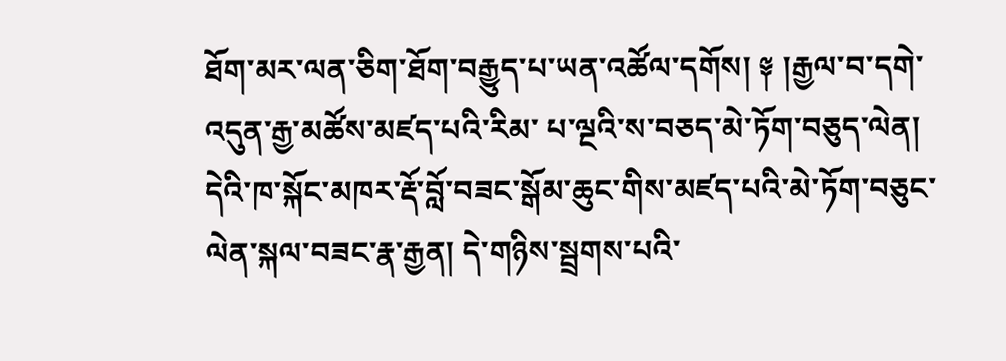ཐོག་མར་ལན་ཅིག་ཐོག་བརྒྱུད་པ་ཡན་འཚོལ་དགོས། ༈ །རྒྱལ་བ་དགེ་འདུན་རྒྱ་མཚོས་མཛད་པའི་རིམ་ པ་ལྔའི་ས་བཅད་མེ་ཏོག་བཅུད་ལེན། དེའི་ཁ་སྐོང་མཁར་རྡོ་བློ་བཟང་སྒོམ་ཆུང་གིས་མཛད་པའི་མེ་ཏོག་བཅུང་ལེན་སྐལ་བཟང་རྣ་རྒྱན། དེ་གཉིས་སྦྲགས་པའི་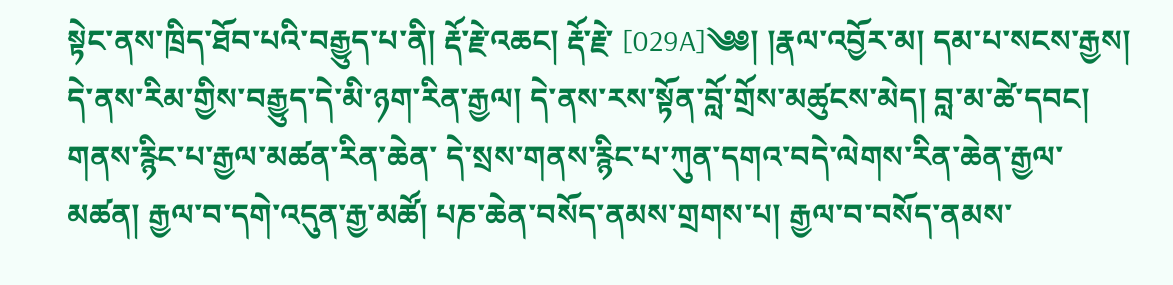སྟེང་ནས་ཁྲིད་ཐོབ་པའི་བརྒྱུད་པ་ནི། རྡོ་རྗེ་འཆང། རྡོ་རྗེ་ [029A]༄༅། །རྣལ་འབྱོར་མ། དམ་པ་སངས་རྒྱས། དེ་ནས་རིམ་གྱིས་བརྒྱུད་དེ་མི་ཉག་རིན་རྒྱལ། དེ་ནས་རས་སྟོན་བློ་གྲོས་མཚུངས་མེད། བླ་མ་ཚེ་དབང། གནས་རྙིང་པ་རྒྱལ་མཚན་རིན་ཆེན་ དེ་སྲས་གནས་རྙིང་པ་ཀུན་དགའ་བདེ་ལེགས་རིན་ཆེན་རྒྱལ་མཚན། རྒྱལ་བ་དགེ་འདུན་རྒྱ་མཚོ། པཎ་ཆེན་བསོད་ནམས་གྲགས་པ། རྒྱལ་བ་བསོད་ནམས་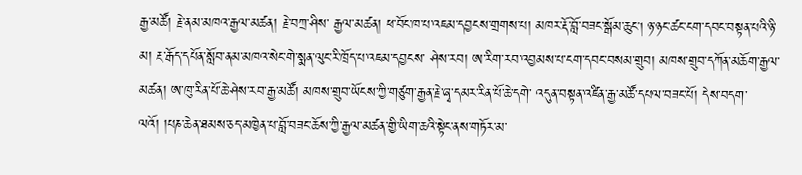རྒྱ་མཚོ། རྗེ་ནམ་མཁའ་རྒྱལ་མཚན། རྗེ་བཀྲ་ཤིས་ རྒྱལ་མཚན། ཕ་བོང་ཁ་པ་འཇམ་དབྱངས་གྲགས་པ། མཁར་རྡོ་བློ་བཟང་སྒོམ་ཆུང། ཉ་ཉང་ཚང་ངག་དབང་བསྟན་པའི་ཉི་མ། རྔ་རྒོད་དཔོན་སློབ་ནམ་མཁའ་སེང་གེ་སྨན་ལུང་རི་ཁྲོད་པ་འཇམ་དབྱངས་ ཤེས་རབ། ཨ་རིག་རབ་འབྱམས་པ་ངག་དབང་བསམ་གྲུབ། མཁས་གྲུབ་དཀོན་མཆོག་རྒྱལ་མཚན། ཨ་ཁུ་རིན་པོ་ཆེ་ཤེས་རབ་རྒྱ་མཚོ། མཁས་གྲུབ་ཡོངས་ཀྱི་གཙུག་རྒྱན་རྗེ་ཞྭ་དམར་རིན་པོ་ཆེ་དགེ་ འདུན་བསྟན་འཛིན་རྒྱ་མཚོ་དཔལ་བཟང་པོ། དེས་བདག་ལའོ། །པཎ་ཆེན་ཐམས་ཅད་མཁྱེན་པ་བློ་བཟང་ཆོས་ཀྱི་རྒྱལ་མཚན་གྱི་ཡིག་ཆའི་སྟེང་ནས་གཏོར་མ་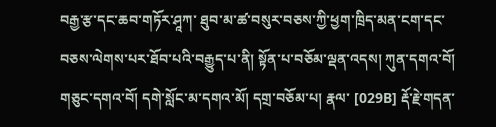བརྒྱ་རྩ་དང་ཆབ་གཏོར་ཤཱཀ་ ཐུབ་མ་ཚ་བསུར་བཅས་ཀྱི་ཕྱག་ཁྲིད་མན་ངག་དང་བཅས་ལེགས་པར་ཐོབ་པའི་བརྒྱུད་པ་ནི། སྟོན་པ་བཅོམ་ལྡན་འདས། ཀུན་དགའ་བོ། གཅུང་དགའ་བོ། དགེ་སློང་མ་དགའ་མོ། དགྲ་བཅོམ་པ། རྣལ་ [029B] རྡོ་རྗེ་གདན་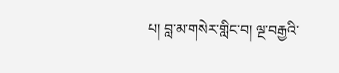པ། བླ་མ་གསེར་གླིང་བ། ལྔ་བརྒྱའི་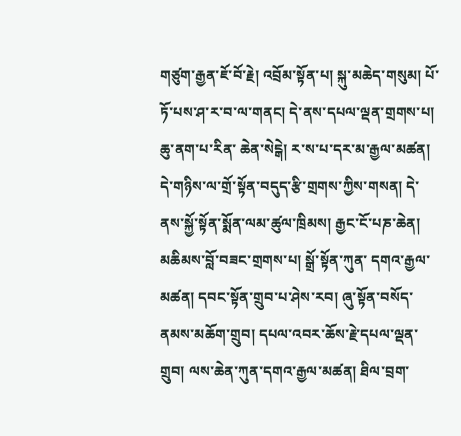གཙུག་རྒྱན་ཇོ་བོ་རྗེ། འབྲོམ་སྟོན་པ། སྐུ་མཆེད་གསུམ། པོ་ཏོ་པས་ཤ་ར་བ་ལ་གནང། དེ་ནས་དཔལ་ལྡན་གྲགས་པ། ཆུ་ནག་པ་རིན་ ཆེན་སེངྒེ། ར་ས་པ་དར་མ་རྒྱལ་མཚན། དེ་གཉིས་ལ་གྲོ་སྟོན་བདུད་རྩི་གྲགས་ཀྱིས་གསན། དེ་ནས་སྐྱོ་སྟོན་སྨོན་ལམ་ཚུལ་ཁྲིམས། རྒྱང་ངོ་པཎ་ཆེན། མཆིམས་བློ་བཟང་གྲགས་པ། སྒྲོ་སྟོན་ཀུན་ དགའ་རྒྱལ་མཚན། དབང་སྟོན་གྲུབ་པ་ཤེས་རབ། ཞུ་སྟོན་བསོད་ནམས་མཆོག་གྲུབ། དཔལ་འབར་ཆོས་རྗེ་དཔལ་ལྡན་གྲུབ། ལས་ཆེན་ཀུན་དགའ་རྒྱལ་མཚན། ཐིལ་བྲག་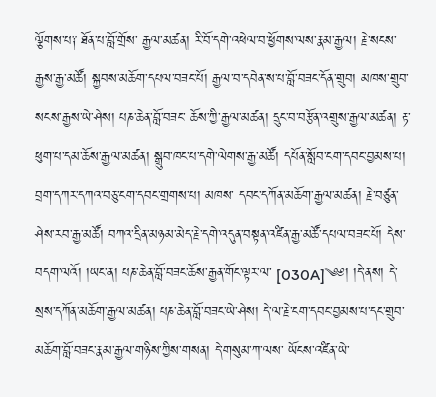ལྕོགས་པ༑ ཐོན་པ་བློ་གྲོས་ རྒྱལ་མཚན། རི་བོ་དགེ་འཕེལ་བ་ཕྱོགས་ལས་རྣམ་རྒྱལ། རྗེ་སངས་རྒྱས་རྒྱ་མཚོ། སྐྱབས་མཆོག་དཔལ་བཟང་པོ། རྒྱལ་བ་དབེན་ས་པ་བློ་བཟང་དོན་གྲུབ། མཁས་གྲུབ་སངས་རྒྱས་ཡེ་ཤེས། པཎ་ཆེན་བློ་བཟང་ ཆོས་ཀྱི་རྒྱལ་མཚན། དྲུང་བ་བརྩོན་འགྲུས་རྒྱལ་མཚན། རྟ་ཕུག་པ་དམ་ཆོས་རྒྱལ་མཚན། སྒྲུབ་ཁང་པ་དགེ་ལེགས་རྒྱ་མཚོ། དཔོན་སློབ་ངག་དབང་བྱམས་པ། བྲག་དཀར་དཀའ་བཅུ་ངག་དབང་གྲགས་པ། མཁས་ དབང་དཀོན་མཆོག་རྒྱལ་མཚན། རྗེ་བཙུན་ཤེས་རབ་རྒྱ་མཚོ། བཀའ་དྲིན་མཉམ་མེད་རྗེ་དགེ་འདུན་བསྟན་འཛིན་རྒྱ་མཚོ་དཔལ་བཟང་པོ། དེས་བདག་ལའོ། །ཡང་ན། པཎ་ཆེན་བློ་བཟང་ཆོས་རྒྱན་གོང་ལྟར་ལ་ [030A]༄༅། །དེ་ནས། དེ་སྲས་དཀོན་མཆོག་རྒྱལ་མཚན། པཎ་ཆེན་བློ་བཟང་ཡེ་ཤེས། དེ་ལ་རྗེ་ངག་དབང་བྱམས་པ་དང་གྲུབ་མཆོག་བློ་བཟང་རྣམ་རྒྱལ་གཉིས་ཀྱིས་གསན། དེ་གསུམ་ཀ་ལས་ ཡོངས་འཛིན་ཡེ་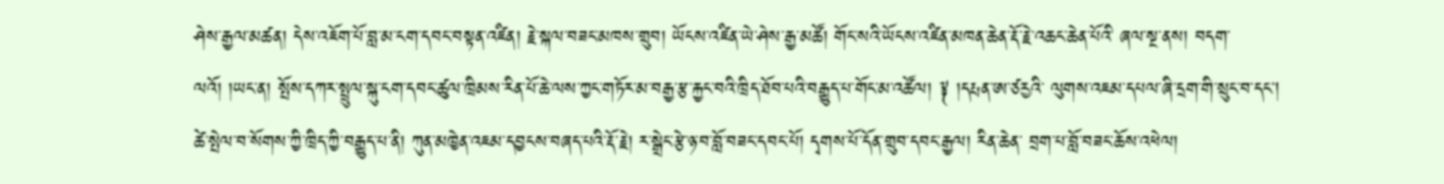ཤེས་རྒྱལ་མཚན། དེས་འཇོག་པོ་བླ་མ་ངག་དབང་བསྟན་འཛིན། རྗེ་སྐལ་བཟང་མཁས་གྲུབ། ཡོངས་འཛིན་ཡེ་ཤེས་རྒྱ་མཚོ། གོང་སའི་ཡོངས་འཛིན་མཁན་ཆེན་རྡོ་རྗེ་འཆང་ཆེན་པོའི་ ཞལ་སྔ་ནས། བདག་ལའོ། །ཡང་ན། སྤོས་དཀར་སྤྲུལ་སྐུ་ངག་དབང་ཚུལ་ཁྲིམས་རིན་པོ་ཆེ་ལས་ཀྱང་གཏོར་མ་བརྒྱ་རྩ་རྐྱང་བའི་ཁྲིད་ཐོབ་པའི་བརྒྱུད་པ་གོང་མ་འཚོལ། ༈ །དརྤན་ཨ་ཙརྱའི་ ལུགས་འཇམ་དཔལ་ཞི་དྲག་གི་སྲུང་བ་དང། ཚེ་སྤེལ་བ་སོགས་ཀྱི་ཁྲིད་ཀྱི་བརྒྱུད་པ་ནི། ཀུན་མཁྱེན་འཇམ་དབྱངས་བཞད་པའི་རྡོ་རྗེ། ར་སྒྲེང་རྩེ་ཉ་བ་བློ་བཟང་དབང་པོ། དྭགས་པོ་དོན་གྲུབ་དབང་རྒྱལ། རིན་ཆེན་ བྲག་པ་བློ་བཟང་ཆོས་འཕེལ།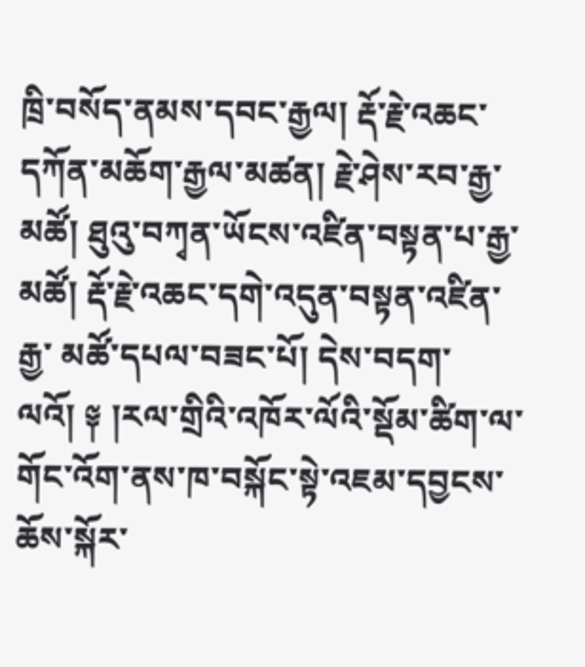ཁྲི་བསོད་ནམས་དབང་རྒྱལ། རྡོ་རྗེ་འཆང་དཀོན་མཆོག་རྒྱལ་མཚན། རྗེ་ཤེས་རབ་རྒྱ་མཚོ། ཐུའུ་བཀྭན་ཡོངས་འཛིན་བསྟན་པ་རྒྱ་མཚོ། རྡོ་རྗེ་འཆང་དགེ་འདུན་བསྟན་འཛིན་རྒྱ་ མཚོ་དཔལ་བཟང་པོ། དེས་བདག་ལའོ། ༈ །རལ་གྲིའི་འཁོར་ལོའི་སྡོམ་ཚིག་ལ་གོང་འོག་ནས་ཁ་བསྐོང་སྟེ་འཇམ་དབྱངས་ཆོས་སྐོར་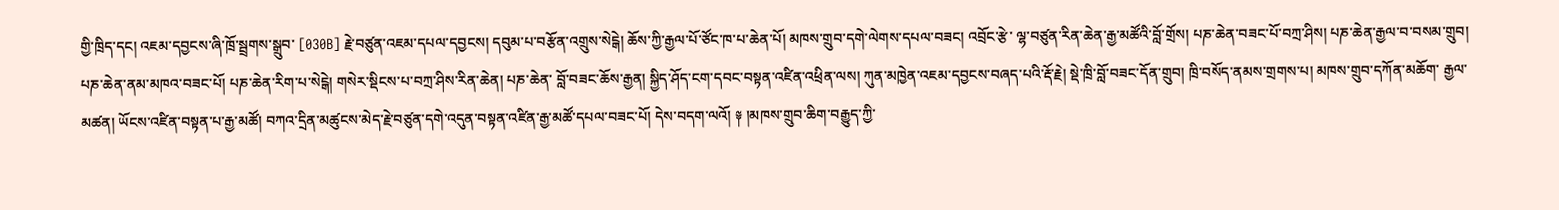གྱི་ཁྲིད་དང། འཇམ་དབྱངས་ཞི་ཁྲོ་སྦྲགས་སྒྲུབ་ [030B] རྗེ་བཙུན་འཇམ་དཔལ་དབྱངས། དབུམ་པ་བརྩོན་འགྲུས་སེངྒེ། ཆོས་ཀྱི་རྒྱལ་པོ་ཙོང་ཁ་པ་ཆེན་པོ། མཁས་གྲུབ་དགེ་ལེགས་དཔལ་བཟང། འབྲོང་རྩེ་ ལྷ་བཙུན་རིན་ཆེན་རྒྱ་མཚོའི་བློ་གྲོས། པཎ་ཆེན་བཟང་པོ་བཀྲ་ཤིས། པཎ་ཆེན་རྒྱལ་བ་བསམ་གྲུབ། པཎ་ཆེན་ནམ་མཁའ་བཟང་པོ། པཎ་ཆེན་རིག་པ་སེངྒེ། གསེར་སྡིངས་པ་བཀྲ་ཤིས་རིན་ཆེན། པཎ་ཆེན་ བློ་བཟང་ཆོས་རྒྱན། སྐྱིད་ཤོད་ངག་དབང་བསྟན་འཛིན་འཕྲིན་ལས། ཀུན་མཁྱེན་འཇམ་དབྱངས་བཞད་པའི་རྡོ་རྗེ། སྡེ་ཁྲི་བློ་བཟང་དོན་གྲུབ། ཁྲི་བསོད་ནམས་གྲགས་པ། མཁས་གྲུབ་དཀོན་མཆོག་ རྒྱལ་མཚན། ཡོངས་འཛིན་བསྟན་པ་རྒྱ་མཚོ། བཀའ་དྲིན་མཚུངས་མེད་རྗེ་བཙུན་དགེ་འདུན་བསྟན་འཛིན་རྒྱ་མཚོ་དཔལ་བཟང་པོ། དེས་བདག་ལའོ། ༈ །མཁས་གྲུབ་ཆིག་བརྒྱུད་ཀྱི་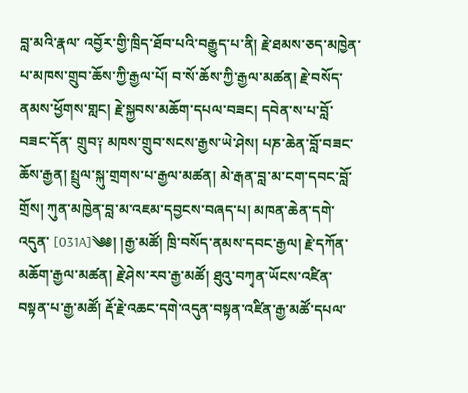བླ་མའི་རྣལ་ འབྱོར་གྱི་ཁྲིད་ཐོབ་པའི་བརྒྱུད་པ་ནི། རྗེ་ཐམས་ཅད་མཁྱེན་པ་མཁས་གྲུབ་ཆོས་ཀྱི་རྒྱལ་པོ། བ་སོ་ཆོས་ཀྱི་རྒྱལ་མཚན། རྗེ་བསོད་ནམས་ཕྱོགས་གླང། རྗེ་སྐྱབས་མཆོག་དཔལ་བཟང། དབེན་ས་པ་བློ་བཟང་དོན་ གྲུབ༑ མཁས་གྲུབ་སངས་རྒྱས་ཡེ་ཤེས། པཎ་ཆེན་བློ་བཟང་ཆོས་རྒྱན། སྤྲུལ་སྐུ་གྲགས་པ་རྒྱལ་མཚན། མེ་རྒན་བླ་མ་ངག་དབང་བློ་གྲོས། ཀུན་མཁྱེན་བླ་མ་འཇམ་དབྱངས་བཞད་པ། མཁན་ཆེན་དགེ་འདུན་ [031A]༄༅། །རྒྱ་མཚོ། ཁྲི་བསོད་ནམས་དབང་རྒྱལ། རྗེ་དཀོན་མཆོག་རྒྱལ་མཚན། རྗེ་ཤེས་རབ་རྒྱ་མཚོ། ཐུའུ་བཀྭན་ཡོངས་འཛིན་བསྟན་པ་རྒྱ་མཚོ། རྡོ་རྗེ་འཆང་དགེ་འདུན་བསྟན་འཛིན་རྒྱ་མཚོ་དཔལ་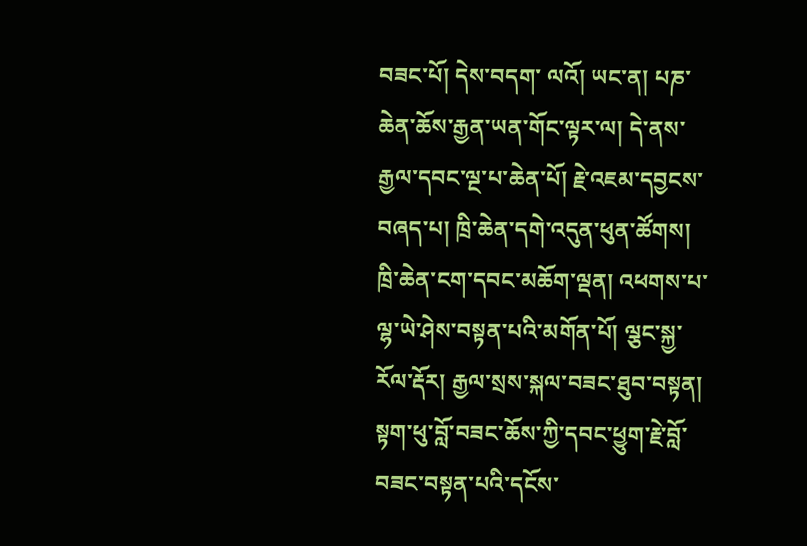བཟང་པོ། དེས་བདག་ ལའོ། ཡང་ན། པཎ་ཆེན་ཆོས་རྒྱན་ཡན་གོང་ལྟར་ལ། དེ་ནས་རྒྱལ་དབང་ལྔ་པ་ཆེན་པོ། རྗེ་འཇམ་དབྱངས་བཞད་པ། ཁྲི་ཆེན་དགེ་འདུན་ཕུན་ཚོགས། ཁྲི་ཆེན་ངག་དབང་མཆོག་ལྡན། འཕགས་པ་ལྷ་ཡེ་ཤེས་བསྟན་པའི་མགོན་པོ། ལྕང་སྐྱ་ རོལ་རྡོར། རྒྱལ་སྲས་སྐལ་བཟང་ཐུབ་བསྟན། སྟག་ཕུ་བློ་བཟང་ཆོས་ཀྱི་དབང་ཕྱུག་རྗེ་བློ་བཟང་བསྟན་པའི་དངོས་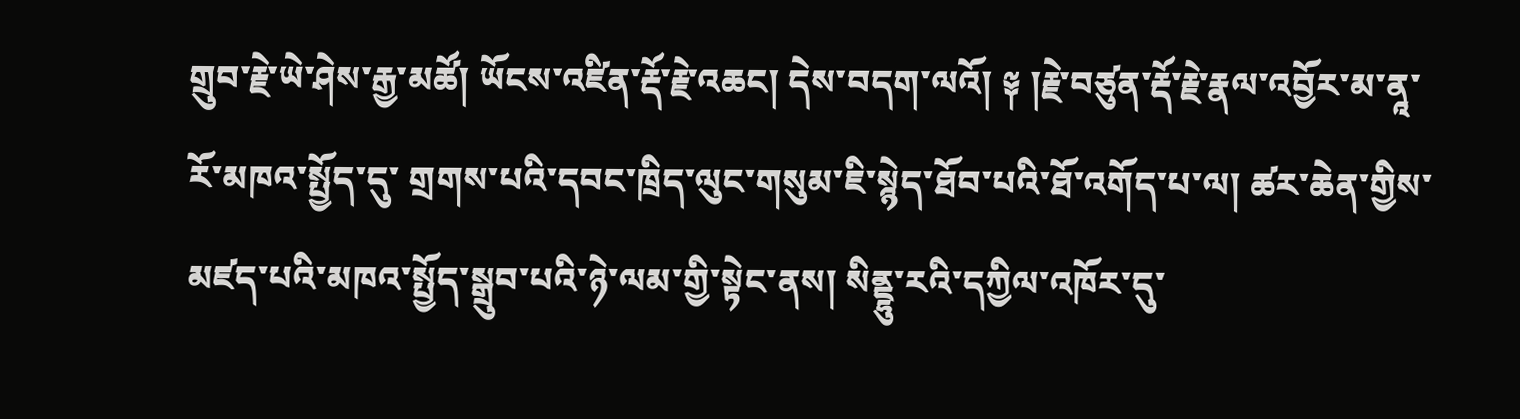གྲུབ་རྗེ་ཡེ་ཤེས་རྒྱ་མཚོ། ཡོངས་འཛིན་རྡོ་རྗེ་འཆང། དེས་བདག་ལའོ། ༈ །རྗེ་བཙུན་རྡོ་རྗེ་རྣལ་འབྱོར་མ་ནཱ་རོ་མཁའ་སྤྱོད་དུ་ གྲགས་པའི་དབང་ཁྲིད་ལུང་གསུམ་ཇི་སྙེད་ཐོབ་པའི་ཐོ་འགོད་པ་ལ། ཚར་ཆེན་གྱིས་མཛད་པའི་མཁའ་སྤྱོད་སྒྲུབ་པའི་ཉེ་ལམ་གྱི་སྟེང་ནས། སིནྡྷུ་རའི་དཀྱིལ་འཁོར་དུ་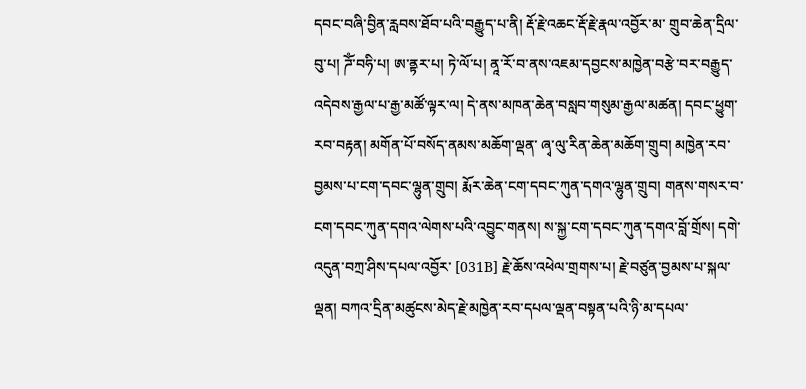དབང་བཞི་བྱིན་རླབས་ཐོབ་པའི་བརྒྱུད་པ་ནི། རྡོ་རྗེ་འཆང་རྡོ་རྗེ་རྣལ་འབྱོར་མ་ གྲུབ་ཆེན་དྲིལ་བུ་པ། ཌོཾ་བཧི་པ། ཨ་ནྟར་པ། ཏེ་ལོ་པ། ནཱ་རོ་བ་ནས་འཇམ་དབྱངས་མཁྱེན་བརྩེ་བར་བརྒྱུད་འདེབས་རྒྱལ་པ་རྒྱ་མཚོ་ལྟར་ལ། དེ་ནས་མཁན་ཆེན་བསླབ་གསུམ་རྒྱལ་མཚན། དབང་ཕྱུག་རབ་བརྟན། མགོན་པོ་བསོད་ནམས་མཆོག་ལྡན་ ཞྭ་ལུ་རིན་ཆེན་མཆོག་གྲུབ། མཁྱེན་རབ་བྱམས་པ་ངག་དབང་ལྷུན་གྲུབ། རྨོར་ཆེན་ངག་དབང་ཀུན་དགའ་ལྷུན་གྲུབ། གནས་གསར་བ་ངག་དབང་ཀུན་དགའ་ལེགས་པའི་འབྱུང་གནས། ས་སྐྱ་ངག་དབང་ཀུན་དགའ་བློ་གྲོས། དགེ་འདུན་བཀྲ་ཤིས་དཔལ་འབྱོར་ [031B] རྗེ་ཆོས་འཕེལ་གྲགས་པ། རྗེ་བཙུན་བྱམས་པ་སྐལ་ལྡན། བཀའ་དྲིན་མཚུངས་མེད་རྗེ་མཁྱེན་རབ་དཔལ་ལྡན་བསྟན་པའི་ཉི་མ་དཔལ་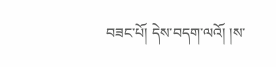བཟང་པོ། དེས་བདག་ལའོ། །ས་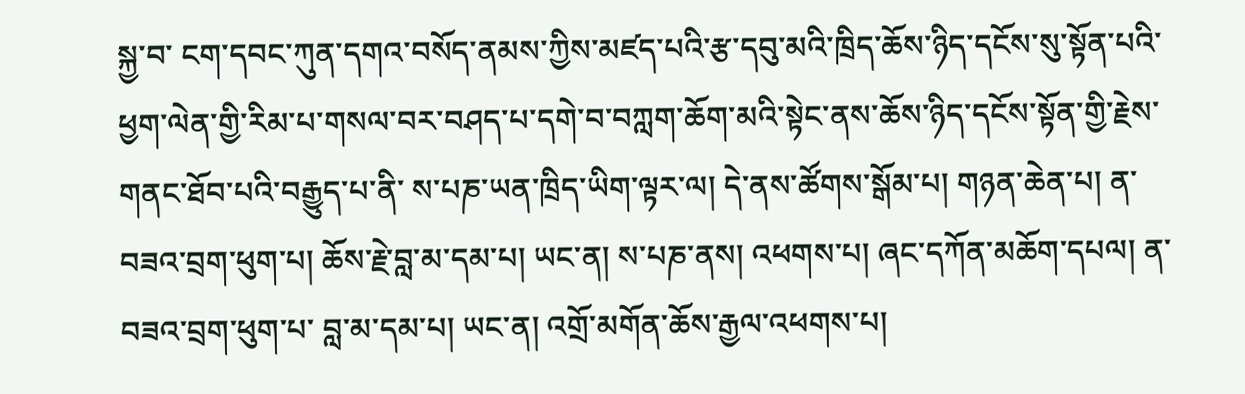སྐྱ་བ་ ངག་དབང་ཀུན་དགའ་བསོད་ནམས་ཀྱིས་མཛད་པའི་རྩ་དབུ་མའི་ཁྲིད་ཆོས་ཉིད་དངོས་སུ་སྟོན་པའི་ཕྱག་ལེན་གྱི་རིམ་པ་གསལ་བར་བཤད་པ་དགེ་བ་བཀླག་ཆོག་མའི་སྟེང་ནས་ཆོས་ཉིད་དངོས་སྟོན་གྱི་རྗེས་གནང་ཐོབ་པའི་བརྒྱུད་པ་ནི་ ས་པཎ་ཡན་ཁྲིད་ཡིག་ལྟར་ལ། དེ་ནས་ཚོགས་སྒོམ་པ། གཉན་ཆེན་པ། ན་བཟའ་བྲག་ཕུག་པ། ཆོས་རྗེ་བླ་མ་དམ་པ། ཡང་ན། ས་པཎ་ནས། འཕགས་པ། ཞང་དཀོན་མཆོག་དཔལ། ན་བཟའ་བྲག་ཕུག་པ་ བླ་མ་དམ་པ། ཡང་ན། འགྲོ་མགོན་ཆོས་རྒྱལ་འཕགས་པ།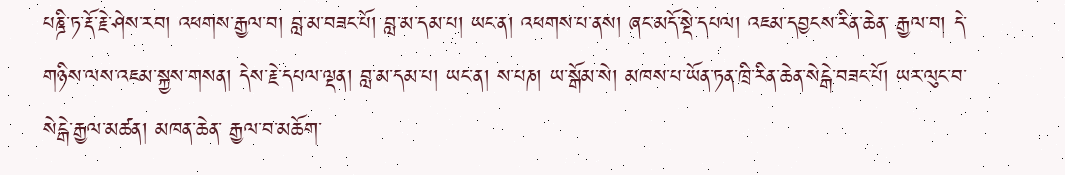པཎྜི་ཏ་རྡོ་རྗེ་ཤེས་རབ། འཕགས་རྒྱལ་བ། བླ་མ་བཟང་པོ། བླ་མ་དམ་པ། ཡང་ན། འཕགས་པ་ནས། ཞང་མདོ་སྡེ་དཔལ། འཇམ་དབྱངས་རིན་ཆེན་ རྒྱལ་བ། དེ་གཉིས་ལས་འཇམ་སྐྱས་གསན། དེས་རྗེ་དཔལ་ལྡན། བླ་མ་དམ་པ། ཡང་ན། ས་པཎ། ཡ་སྒོམ་སེ། མཁས་པ་ཡོན་ཏན་ཁྲི་རིན་ཆེན་སེངྒེ་བཟང་པོ། ཡར་ལུང་བ་སེངྒེ་རྒྱལ་མཚན། མཁན་ཆེན་ རྒྱལ་བ་མཆོག་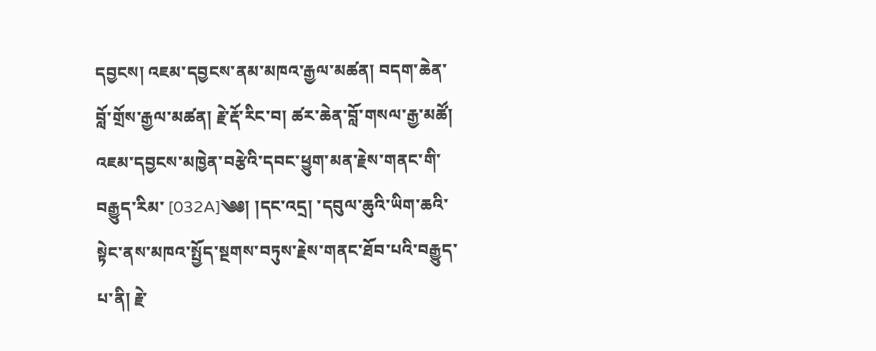དབྱངས། འཇམ་དབྱངས་ནམ་མཁའ་རྒྱལ་མཚན། བདག་ཆེན་བློ་གྲོས་རྒྱལ་མཚན། རྗེ་རྡོ་རིང་བ། ཚར་ཆེན་བློ་གསལ་རྒྱ་མཚོ། འཇམ་དབྱངས་མཁྱེན་བརྩེའི་དབང་ཕྱུག་མན་རྗེས་གནང་གི་བརྒྱུད་རིམ་ [032A]༄༅། །དང་འདྲ། ་དབུལ་ཆུའི་ཡིག་ཆའི་སྟེང་ནས་མཁའ་སྤྱོད་སྔགས་བཏུས་རྗེས་གནང་ཐོབ་པའི་བརྒྱུད་པ་ནི། རྗེ་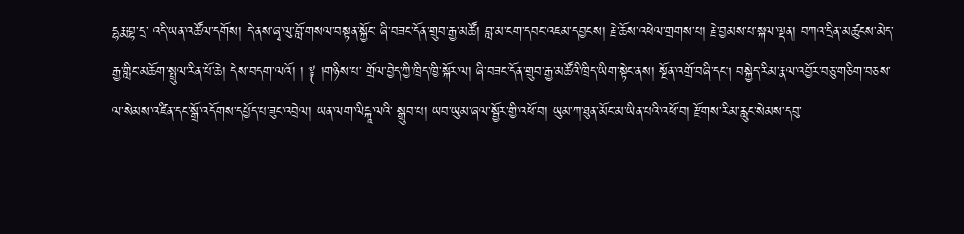དྷརྨ་བྷ་དྲ་ འདི་ཡན་འཚོལ་དགོས། དེ་ནས་ཞྭ་ལུ་བློ་གསལ་བསྟན་སྐྱོང་ ཞི་བཟང་དོན་གྲུབ་རྒྱ་མཚོ། བླ་མ་ངག་དབང་འཇམ་དབྱངས། རྗེ་ཆོས་འཕེལ་གྲགས་པ། རྗེ་བྱམས་པ་སྐལ་ལྡན། བཀའ་དྲིན་མཚུངས་མེད་རྒྱ་གླིང་མཆོག་སྤྲུལ་རིན་པོ་ཆེ། དེས་བདག་ལའོ། ། ༈ །གཉིས་པ་ གྲོལ་བྱེད་ཀྱི་ཁྲིད་ཁྱི་སྐོར་ལ། ཞི་བཟང་དོན་གྲུབ་རྒྱ་མཚོའི་ཁྲིད་ཡིག་སྟེང་ནས། སྔོན་འགྲོ་བཞི་དང། བསྐྱེད་རིམ་རྣལ་འབྱོར་བཅུ་གཅིག་བཅས་ལ་སེམས་འཛིན་དང་སྒྲོ་འདོགས་དཔྱོད་པ་ཟུང་འབྲེལ། ཡན་ལག་ལིངྐཱ་ལའི་ སྒྲུབ་པ། ཡབ་ཡུམ་ཞལ་སྦྱོར་གྱི་འཕོ་བ། ཡུམ་ཀ་ཐུན་མོང་མ་ཡིན་པའི་འཕོ་བ། རྫོགས་རིམ་རླུང་སེམས་དབུ་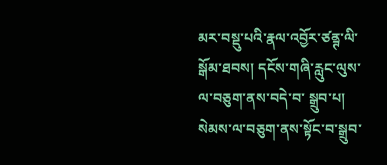མར་བསྡུ་པའི་རྣལ་འབྱོར་ཙནྚ་ལི་སྒོམ་ཐབས། དངོས་གཞི་རླུང་ལུས་ལ་བཅུག་ནས་བདེ་བ་ སྒྲུབ་པ། སེམས་ལ་བཅུག་ནས་སྟོང་བ་སྒྲུབ་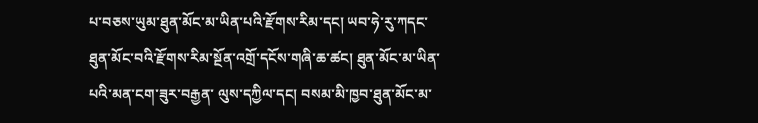པ་བཅས་ཡུམ་ཐུན་མོང་མ་ཡིན་པའི་རྫོགས་རིམ་དང། ཡབ་ཧེ་རུ་ཀདང་ཐུན་མོང་བའི་རྫོགས་རིམ་སྔོན་འགྲོ་དངོས་གཞི་ཆ་ཚང། ཐུན་མོང་མ་ཡིན་པའི་མན་ངག་ཟུར་བརྒྱན་ ལུས་དཀྱིལ་དང། བསམ་མི་ཁྱབ་ཐུན་མོང་མ་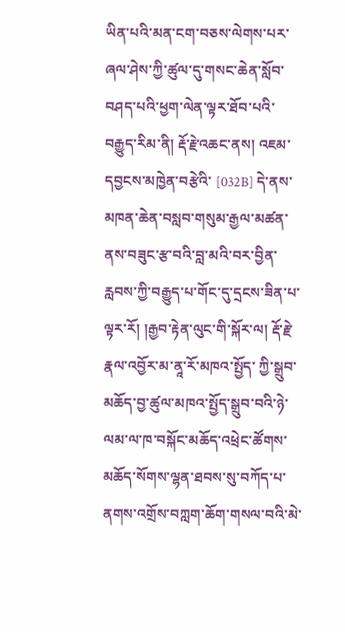ཡིན་པའི་མན་ངག་བཅས་ལེགས་པར་ཞལ་ཤེས་ཀྱི་ཚུལ་དུ་གསང་ཆེན་སློབ་བཤད་པའི་ཕྱག་ལེན་ལྟར་ཐོབ་པའི་བརྒྱུད་རིམ་ནི། རྡོ་རྗེ་འཆང་ནས། འཇམ་དབྱངས་མཁྱེན་བརྩེའི་ [032B] དེ་ནས་མཁན་ཆེན་བསླབ་གསུམ་རྒྱལ་མཚན་ནས་བཟུང་རྩ་བའི་བླ་མའི་བར་བྱིན་རླབས་ཀྱི་བརྒྱུད་པ་གོང་དུ་དྲངས་ཟིན་པ་ལྟར་རོ། །རྒྱབ་རྟེན་ལུང་གི་སྐོར་ལ། རྡོ་རྗེ་རྣལ་འབྱོར་མ་ནཱ་རོ་མཁའ་སྤྱོད་ ཀྱི་སྒྲུབ་མཆོད་བྱ་ཚུལ་མཁའ་སྤྱོད་སྒྲུབ་བའི་ཉེ་ལམ་ལ་ཁ་བསྐོང་མཆོད་འཕྲེང་ཚོགས་མཆོད་སོགས་ལྷན་ཐབས་སུ་བཀོད་པ་ནགས་འགྲོས་བཀླག་ཆོག་གསལ་བའི་མེ་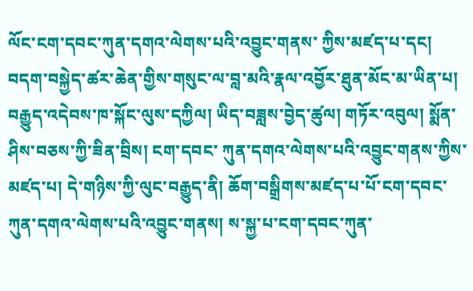ལོང་ངག་དབང་ཀུན་དགའ་ལེགས་པའི་འབྱུང་གནས་ ཀྱིས་མཛད་པ་དང། བདག་བསྐྱེད་ཚར་ཆེན་གྱིས་གསུང་ལ་བླ་མའི་རྣལ་འབྱོར་ཐུན་མོང་མ་ཡིན་པ། བརྒྱུད་འདེབས་ཁ་སྐོང་ལུས་དཀྱིལ། ཡིད་བཟླས་བྱེད་ཚུལ། གཏོར་འབུལ། སྨོན་ཤིས་བཅས་ཀྱི་ཟིན་བྲིས། ངག་དབང་ ཀུན་དགའ་ལེགས་པའི་འབྱུང་གནས་ཀྱིས་མཛད་པ། དེ་གཉིས་ཀྱི་ལུང་བརྒྱུད་ནི། ཆོག་བསྒྲིགས་མཛད་པ་པོ་ངག་དབང་ཀུན་དགའ་ལེགས་པའི་འབྱུང་གནས། ས་སྐྱ་པ་ངག་དབང་ཀུན་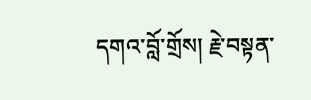དགའ་བློ་གྲོས། རྗེ་བསྟན་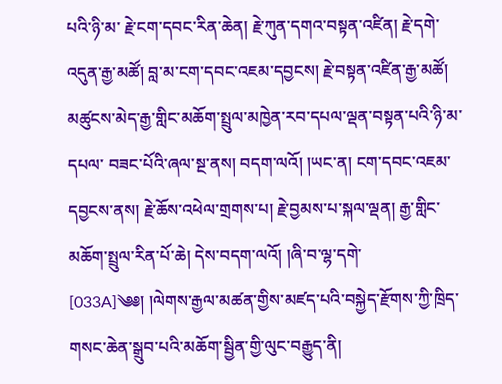པའི་ཉི་མ་ རྗེ་ངག་དབང་རིན་ཆེན། རྗེ་ཀུན་དགའ་བསྟན་འཛིན། རྗེ་དགེ་འདུན་རྒྱ་མཚོ། བླ་མ་ངག་དབང་འཇམ་དབྱངས། རྗེ་བསྟན་འཛིན་རྒྱ་མཚོ། མཚུངས་མེད་རྒྱ་གླིང་མཆོག་སྤྲུལ་མཁྱེན་རབ་དཔལ་ལྡན་བསྟན་པའི་ཉི་མ་དཔལ་ བཟང་པོའི་ཞལ་སྔ་ནས། བདག་ལའོ། །ཡང་ན། ངག་དབང་འཇམ་དབྱངས་ནས། རྗེ་ཆོས་འཕེལ་གྲགས་པ། རྗེ་བྱམས་པ་སྐལ་ལྡན། རྒྱ་གླིང་མཆོག་སྤྲུལ་རིན་པོ་ཆེ། དེས་བདག་ལའོ། །ཞི་བ་ལྷ་དགེ་ [033A]༄༅། །ལེགས་རྒྱལ་མཚན་གྱིས་མཛད་པའི་བསྐྱེད་རྫོགས་ཀྱི་ཁྲིད་གསང་ཆེན་སྒྲུབ་པའི་མཆོག་སྦྱིན་གྱི་ལུང་བརྒྱུད་ནི།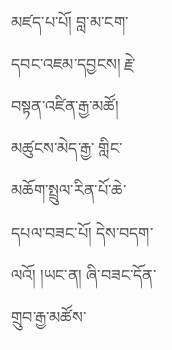མཛད་པ་པོ། བླ་མ་ངག་དབང་འཇམ་དབྱངས། རྗེ་བསྟན་འཛིན་རྒྱ་མཚོ། མཚུངས་མེད་རྒྱ་ གླིང་མཆོག་སྤྲུལ་རིན་པོ་ཆེ་དཔལ་བཟང་པོ། དེས་བདག་ལའོ། །ཡང་ན། ཞི་བཟང་དོན་གྲུབ་རྒྱ་མཚོས་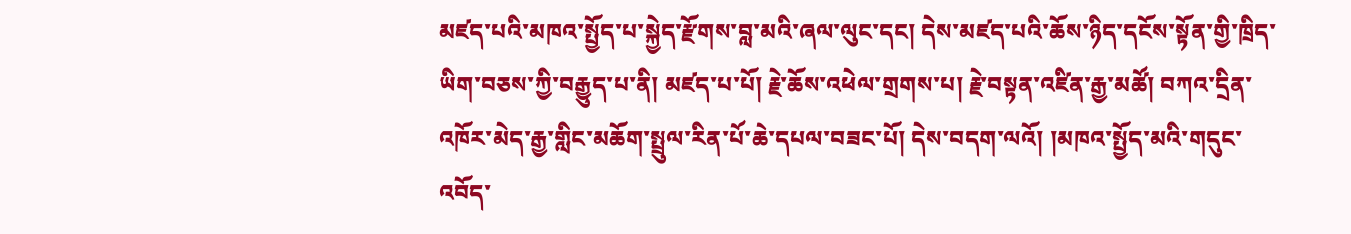མཛད་པའི་མཁའ་སྤྱོད་པ་སྐྱེད་རྫོགས་བླ་མའི་ཞལ་ལུང་དང། དེས་མཛད་པའི་ཆོས་ཉིད་དངོས་སྟོན་གྱི་ཁྲིད་ ཡིག་བཅས་ཀྱི་བརྒྱུད་པ་ནི། མཛད་པ་པོ། རྗེ་ཆོས་འཕེལ་གྲགས་པ། རྗེ་བསྟན་འཛིན་རྒྱ་མཚོ། བཀའ་དྲིན་འཁོར་མེད་རྒྱ་གླིང་མཆོག་སྤྲུལ་རིན་པོ་ཆེ་དཔལ་བཟང་པོ། དེས་བདག་ལའོ། །མཁའ་སྤྱོད་མའི་གདུང་ འབོད་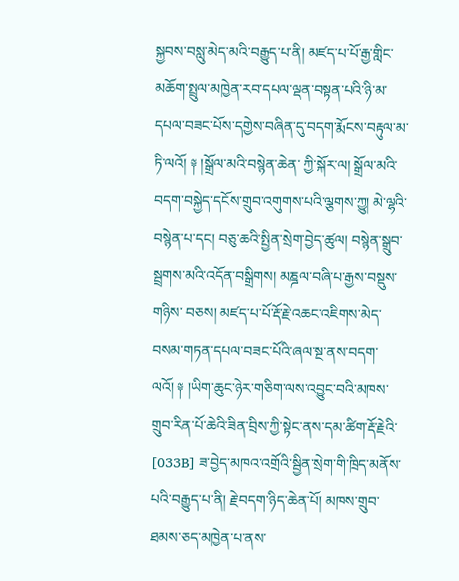སྐྱབས་བསླུ་མེད་མའི་བརྒྱུད་པ་ནི། མཛད་པ་པོ་རྒྱ་གླིང་མཆོག་སྤྲུལ་མཁྱེན་རབ་དཔལ་ལྡན་བསྟན་པའི་ཉི་མ་དཔལ་བཟང་པོས་དགྱེས་བཞིན་དུ་བདག་རྨོངས་བརྟུལ་མ་ཏི་ལའོ། ༈ །སྒྲོལ་མའི་བསྙེན་ཆེན་ ཀྱི་སྐོར་ལ། སྒྲོལ་མའི་བདག་བསྐྱེད་དངོས་གྲུབ་འགུགས་པའི་ལྕགས་ཀྱུ། མེ་ལྷའི་བསྙེན་པ་དང། བཅུ་ཆའི་སྤྱིན་སྲེག་བྱེད་ཚུལ། བསྙེན་སྒྲུབ་སྦྲགས་མའི་འདོན་བསྒྲིགས། མཎྜལ་བཞི་པ་རྒྱས་བསྡུས་གཉིས་ བཅས། མཛད་པ་པོ་རྡོ་རྗེ་འཆང་འཇིགས་མེད་བསམ་གཏན་དཔལ་བཟང་པོའི་ཞལ་སྔ་ནས་བདག་ལའོ། ༈ །ཡིག་ཆུང་ཉེར་གཅིག་ལས་འབྱུང་བའི་མཁས་གྲུབ་རིན་པོ་ཆེའི་ཟིན་བྲིས་ཀྱི་སྟེང་ནས་དམ་ཚིག་རྡོ་རྗེའི་ [033B] ཟ་བྱེད་མཁའ་འགྲོའི་སྦྱིན་སྲེག་གི་ཁྲིད་མནོས་པའི་བརྒྱུད་པ་ནི། རྗེ་བདག་ཉིད་ཆེན་པོ། མཁས་གྲུབ་ཐམས་ཅད་མཁྱེན་པ་ནས་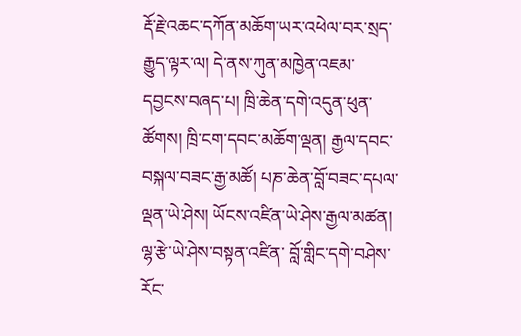རྡོ་རྗེ་འཆང་དཀོན་མཆོག་ཡར་འཕེལ་བར་སྲད་རྒྱུད་ལྟར་ལ། དེ་ནས་ཀུན་མཁྱེན་འཇམ་ དབྱངས་བཞད་པ། ཁྲི་ཆེན་དགེ་འདུན་ཕུན་ཚོགས། ཁྲི་ངག་དབང་མཆོག་ལྡན། རྒྱལ་དབང་བསྐལ་བཟང་རྒྱ་མཚོ། པཎ་ཆེན་བློ་བཟང་དཔལ་ལྡན་ཡེ་ཤེས། ཡོངས་འཛིན་ཡེ་ཤེས་རྒྱལ་མཚན། ལྷ་རྩེ་ཡེ་ཤེས་བསྟན་འཛིན་ བློ་གླིང་དགེ་བཤེས་རོང་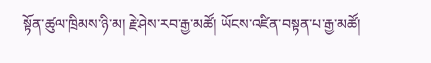སྟོན་ཚུལ་ཁྲིམས་ཉི་མ། རྗེ་ཤེས་རབ་རྒྱ་མཚོ། ཡོངས་འཛིན་བསྟན་པ་རྒྱ་མཚོ།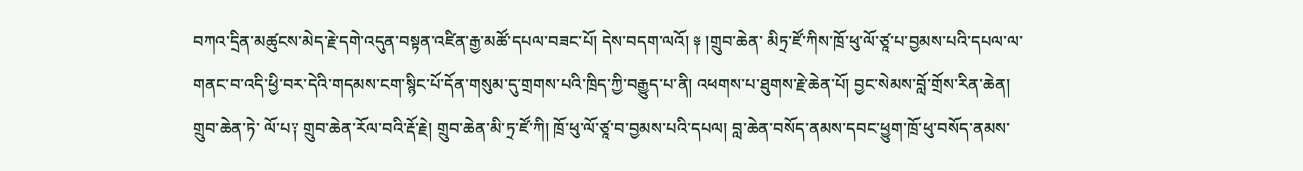བཀའ་དྲིན་མཚུངས་མེད་རྗེ་དགེ་འདུན་བསྟན་འཛིན་རྒྱ་མཚོ་དཔལ་བཟང་པོ། དེས་བདག་ལའོ། ༈ །གྲུབ་ཆེན་ མིཏྲ་ཛོ་ཀིས་ཁྲོ་ཕུ་ལོ་ཙཱ་པ་བྱམས་པའི་དཔལ་ལ་གནང་བ་འདི་ཕྱི་བར་དེའི་གདམས་ངག་སྙིང་པོ་དོན་གསུམ་དུ་གྲགས་པའི་ཁྲིད་ཀྱི་བརྒྱུད་པ་ནི། འཕགས་པ་ཐུགས་རྗེ་ཆེན་པོ། བྱང་སེམས་བློ་གྲོས་རིན་ཆེན། གྲུབ་ཆེན་ཏེ་ ལོ་པ༑ གྲུབ་ཆེན་རོལ་བའི་རྡོ་རྗེ། གྲུབ་ཆེན་མི་ཏྲ་ཛོ་ཀི། ཁྲོ་ཕུ་ལོ་ཙཱ་བ་བྱམས་པའི་དཔལ། བླ་ཆེན་བསོད་ནམས་དབང་ཕྱུག་ཁྲོ་ཕུ་བསོད་ནམས་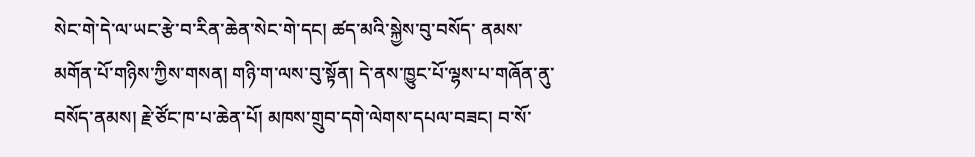སེང་གེ་དེ་ལ་ཡང་རྩེ་བ་རིན་ཆེན་སེང་གེ་དང། ཚད་མའི་སྐྱེས་བུ་བསོད་ ནམས་མགོན་པོ་གཉིས་ཀྱིས་གསན། གཉི་ག་ལས་བུ་སྟོན། དེ་ནས་ཁྱུང་པོ་ལྷས་པ་གཞོན་ནུ་བསོད་ནམས། རྗེ་ཙོང་ཁ་པ་ཆེན་པོ། མཁས་གྲུབ་དགེ་ལེགས་དཔལ་བཟང། བ་སོ་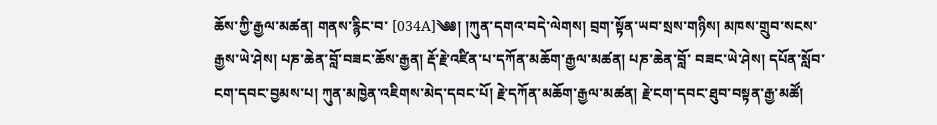ཆོས་ཀྱི་རྒྱལ་མཚན། གནས་རྙིང་བ་ [034A]༄༅། །ཀུན་དགའ་བདེ་ལེགས། བྲག་སྟོན་ཡབ་སྲས་གཉིས། མཁས་གྲུབ་སངས་རྒྱས་ཡེ་ཤེས། པཎ་ཆེན་བློ་བཟང་ཆོས་རྒྱན། རྡོ་རྗེ་འཛིན་པ་དཀོན་མཆོག་རྒྱལ་མཚན། པཎ་ཆེན་བློ་ བཟང་ཡེ་ཤེས། དཔོན་སློབ་ངག་དབང་བྱམས་པ། ཀུན་མཁྱེན་འཇིགས་མེད་དབང་པོ། རྗེ་དཀོན་མཆོག་རྒྱལ་མཚན། རྗེ་ངག་དབང་ཐུབ་བསྟན་རྒྱ་མཚོ།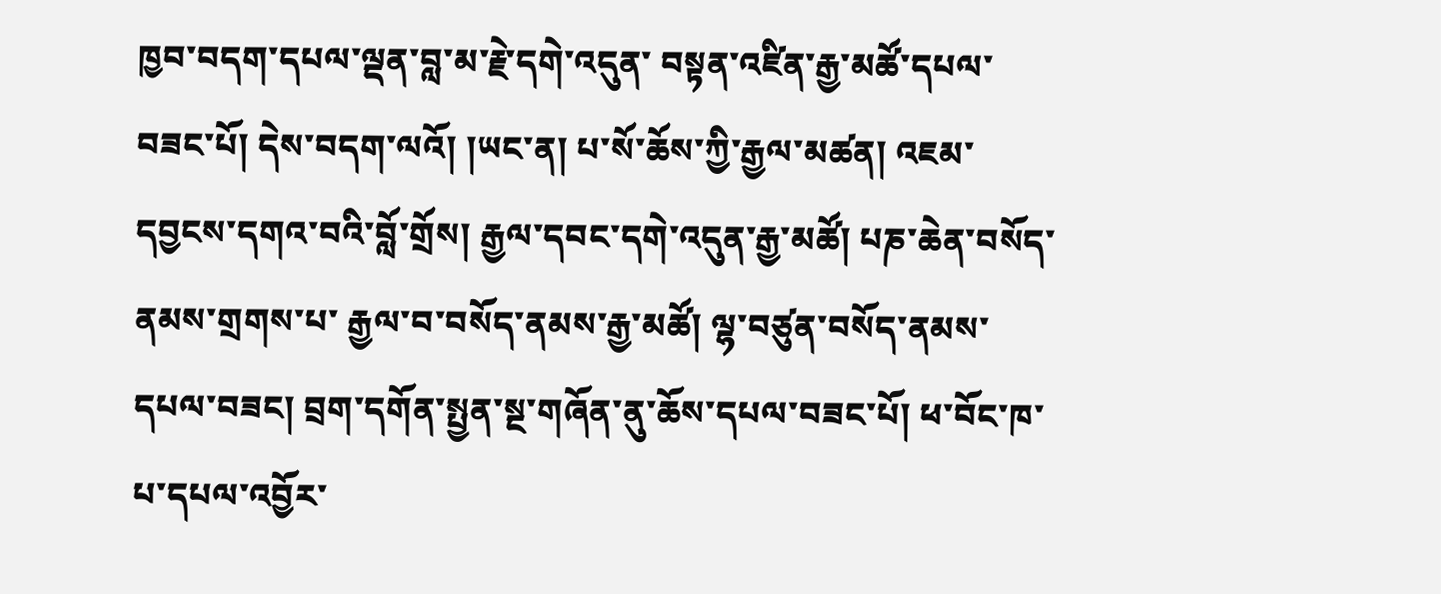ཁྱབ་བདག་དཔལ་ལྡན་བླ་མ་རྗེ་དགེ་འདུན་ བསྟན་འཛིན་རྒྱ་མཚོ་དཔལ་བཟང་པོ། དེས་བདག་ལའོ། །ཡང་ན། པ་སོ་ཆོས་ཀྱི་རྒྱལ་མཚན། འཇམ་དབྱངས་དགའ་བའི་བློ་གྲོས། རྒྱལ་དབང་དགེ་འདུན་རྒྱ་མཚོ། པཎ་ཆེན་བསོད་ནམས་གྲགས་པ་ རྒྱལ་བ་བསོད་ནམས་རྒྱ་མཚོ། ལྷ་བཙུན་བསོད་ནམས་དཔལ་བཟང། བྲག་དགོན་སྤྱན་སྔ་གཞོན་ནུ་ཆོས་དཔལ་བཟང་པོ། ཕ་བོང་ཁ་པ་དཔལ་འབྱོར་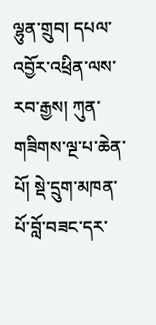ལྷུན་གྲུབ། དཔལ་འབྱོར་འཕྲིན་ལས་རབ་རྒྱས། ཀུན་ གཟིགས་ལྔ་པ་ཆེན་པོ། སྡེ་དྲུག་མཁན་པོ་བློ་བཟང་དར་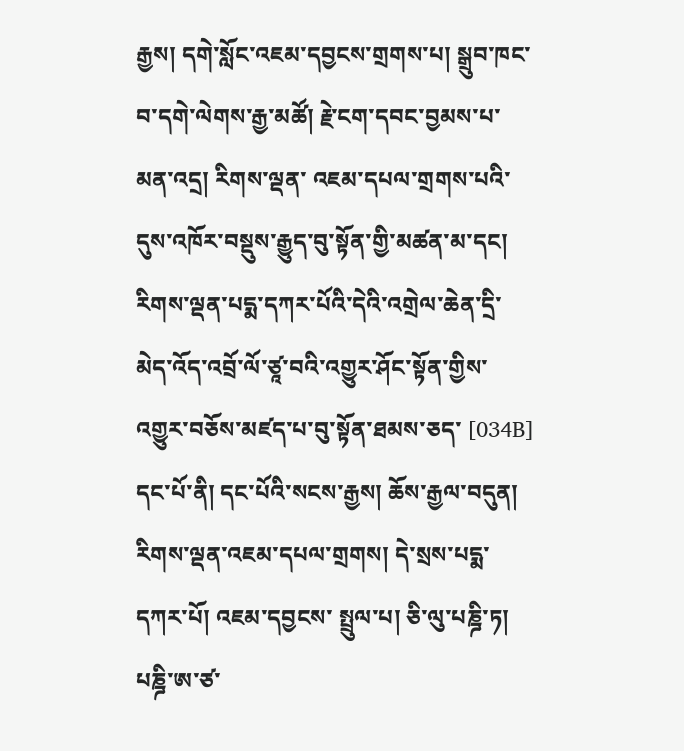རྒྱས། དགེ་སློང་འཇམ་དབྱངས་གྲགས་པ། སྒྲུབ་ཁང་བ་དགེ་ལེགས་རྒྱ་མཚོ། རྗེ་ངག་དབང་བྱམས་པ་མན་འདྲ། རིགས་ལྡན་ འཇམ་དཔལ་གྲགས་པའི་དུས་འཁོར་བསྡུས་རྒྱུད་བུ་སྟོན་གྱི་མཚན་མ་དང། རིགས་ལྡན་པདྨ་དཀར་པོའི་དེའི་འགྲེལ་ཆེན་དྲི་མེད་འོད་འབྲོ་ལོ་ཙཱ་བའི་འགྱུར་ཤོང་སྟོན་གྱིས་འགྱུར་བཅོས་མཛད་པ་བུ་སྟོན་ཐམས་ཅད་ [034B] དང་པོ་ནི། དང་པོའི་སངས་རྒྱས། ཆོས་རྒྱལ་བདུན། རིགས་ལྡན་འཇམ་དཔལ་གྲགས། དེ་སྲས་པདྨ་དཀར་པོ། འཇམ་དབྱངས་ སྤྲུལ་པ། ཅི་ལུ་པཎྜི་ཏ། པཎྜི་ཨ་ཙ་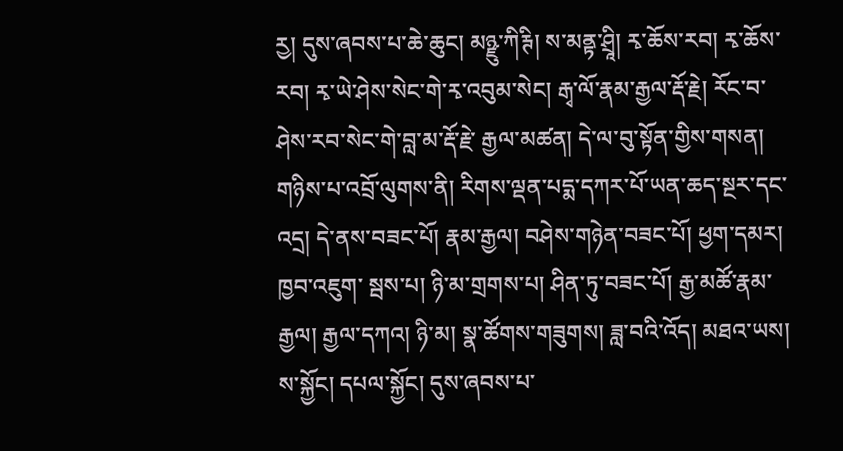རྱ། དུས་ཞབས་པ་ཆེ་ཆུང། མཉྫུ་ཀིརྚི། ས་མནྟ་ཤྲཱི། རྭ་ཆོས་རབ། རྭ་ཆོས་རབ། རྭ་ཡེ་ཤེས་སེང་གེ་རྭ་འབུམ་སེང། རྒྭ་ལོ་རྣམ་རྒྱལ་རྡོ་རྗེ། རོང་བ་ཤེས་རབ་སེང་གེ་བླ་མ་རྡོ་རྗེ་ རྒྱལ་མཚན། དེ་ལ་བུ་སྟོན་གྱིས་གསན། གཉིས་པ་འབྲོ་ལུགས་ནི། རིགས་ལྡན་པདྨ་དཀར་པོ་ཡན་ཆད་སྔར་དང་འདྲ། དེ་ནས་བཟང་པོ། རྣམ་རྒྱལ། བཤེས་གཉེན་བཟང་པོ། ཕྱག་དམར། ཁྱབ་འཇུག་ སྦས་པ། ཉི་མ་གྲགས་པ། ཤིན་ཏུ་བཟང་པོ། རྒྱ་མཚོ་རྣམ་རྒྱལ། རྒྱལ་དཀའ། ཉི་མ། སྣ་ཚོགས་གཟུགས། ཟླ་བའི་འོད། མཐའ་ཡས། ས་སྐྱོང། དཔལ་སྐྱོང། དུས་ཞབས་པ་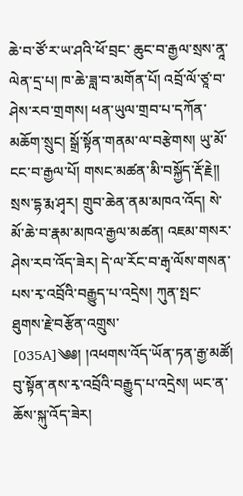ཆེ་བ་ཙོ་ར་ཡ་ཤའི་ཕོ་བྲང་ ཆུང་བ་རྒྱལ་སྲས་ནཱ་ལེན་དྲ་པ། ཁ་ཆེ་ཟླ་བ་མགོན་པོ། འབྲོ་ལོ་ཙཱ་བ་ཤེས་རབ་གྲགས། ཕན་ཡུལ་གྲབ་པ་དཀོན་མཆོག་སྲུང། སྒྲོ་སྟོན་གནམ་ལ་བརྩེགས། ཡུ་མོ་ངང་བ་རྒྱལ་པོ། གསང་མཚན་མི་བསྐྱོད་རྡོ་རྗེ།། སྲས་དྷ་རྨ་ཤྭར། གྲུབ་ཆེན་ནམ་མཁའ་འོད། སེ་མོ་ཆེ་བ་རྣམ་མཁའ་རྒྱལ་མཚན། འཇམ་གསར་ཤེས་རབ་འོད་ཟེར། དེ་ལ་རོང་བ་རྒྭ་ལོས་གསན་པས་རྭ་འབྲོའི་བརྒྱུད་པ་འདྲེས། ཀུན་སྤང་ཐུགས་རྗེ་བརྩོན་འགྲུས་ [035A]༄༅། །འཕགས་འོད་ཡོན་ཏན་རྒྱ་མཚོ། བུ་སྟོན་ནས་རྭ་འབྲོའི་བརྒྱུད་པ་འདྲེས། ཡང་ན་ཆོས་སྐུ་འོད་ཟེར།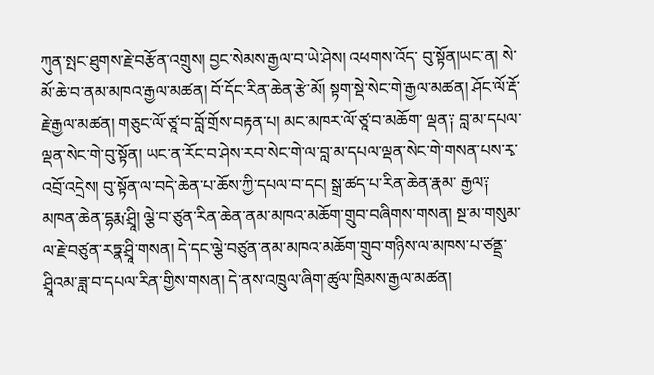ཀུན་སྤང་ཐུགས་རྗེ་བརྩོན་འགྲུས། བྱང་སེམས་རྒྱལ་བ་ཡེ་ཤེས། འཕགས་འོད་ བུ་སྟོན།ཡང་ན། སེ་མོ་ཆེ་བ་ནམ་མཁའ་རྒྱལ་མཚན། བོ་དོང་རིན་ཆེན་རྩེ་མོ། སྟག་སྡེ་སེང་གེ་རྒྱལ་མཚན། ཤོང་ལོ་རྡོ་རྗེ་རྒྱལ་མཚན། གཅུང་ལོ་ཙཱ་བ་བློ་གྲོས་བརྟན་པ། མང་མཁར་ལོ་ཙཱ་བ་མཆོག་ ལྡན༑ བླ་མ་དཔལ་ལྡན་སེང་གེ་བུ་སྟོན། ཡང་ན་རོང་བ་ཤེས་རབ་སེང་གེ་ལ་བླ་མ་དཔལ་ལྡན་སེང་གེ་གསན་པས་རྭ་འབྲོ་འདྲེས། བུ་སྟོན་ལ་བདེ་ཆེན་པ་ཆོས་ཀྱི་དཔལ་བ་དང། སྒྲ་ཚད་པ་རིན་ཆེན་རྣམ་ རྒྱལ༑ མཁན་ཆེན་དྷརྨ་ཤྲཱི། ལྕེ་བ་ཙུན་རིན་ཆེན་ནམ་མཁའ་མཆོག་གྲུབ་བཞིགས་གསན། སྔ་མ་གསུམ་ལ་རྗེ་བཙུན་རཏྣ་ཤྲཱི་གསན། དེ་དང་ལྕེ་བཙུན་ནམ་མཁའ་མཆོག་གྲུབ་གཉིས་ལ་མཁས་པ་ཙནྡྲ་ ཤྲཱིའམ་ཟླ་བ་དཔལ་རིན་གྱིས་གསན། དེ་ནས་འཁྲུལ་ཞིག་ཚུལ་ཁྲིམས་རྒྱལ་མཚན།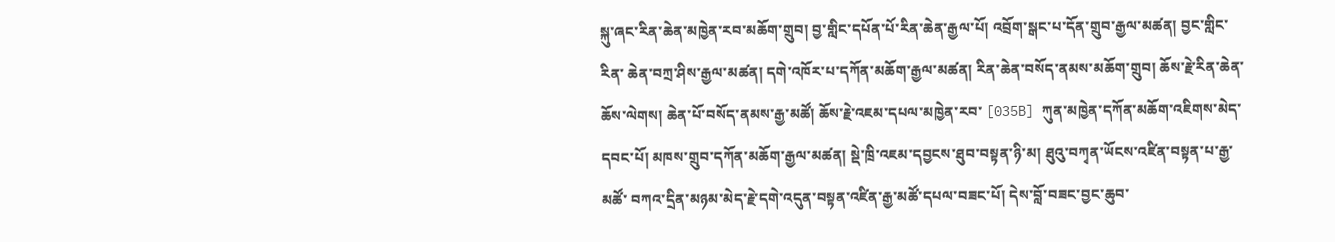སྐུ་ཞང་རིན་ཆེན་མཁྱེན་རབ་མཆོག་གྲུབ། བྱ་གླིང་དཔོན་པོ་རིན་ཆེན་རྒྱལ་པོ། འབྲོག་སྒང་པ་དོན་གྲུབ་རྒྱལ་མཚན། བྱང་གླིང་རིན་ ཆེན་བཀྲ་ཤིས་རྒྱལ་མཚན། དགེ་འཁོར་པ་དཀོན་མཆོག་རྒྱལ་མཚན། རིན་ཆེན་བསོད་ནམས་མཆོག་གྲུབ། ཆོས་རྗེ་རིན་ཆེན་ཆོས་ལེགས། ཆེན་པོ་བསོད་ནམས་རྒྱ་མཚོ། ཆོས་རྗེ་འཇམ་དཔལ་མཁྱེན་རབ་ [035B] ཀུན་མཁྱེན་དཀོན་མཆོག་འཇིགས་མེད་དབང་པོ། མཁས་གྲུབ་དཀོན་མཆོག་རྒྱལ་མཚན། སྡེ་ཁྲི་འཇམ་དབྱངས་ཐུབ་བསྟན་ཉི་མ། ཐུའུ་བཀྭན་ཡོངས་འཛིན་བསྟན་པ་རྒྱ་མཚོ་ བཀའ་དྲིན་མཉམ་མེད་རྗེ་དགེ་འདུན་བསྟན་འཛིན་རྒྱ་མཚོ་དཔལ་བཟང་པོ། དེས་བློ་བཟང་བྱང་ཆུབ་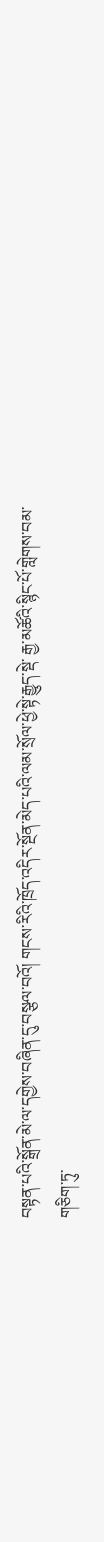བསྟན་པའི་སྒྲོན་མེ་ལ་དགྱེས་བཞིན་དུ་བསྩལ་བའོ། གངས་རིའི་ཁྲོད་འདིར་སྔོན་མེད་པའི་ལམ་སྲོལ་ཕྱེ་སྟེ་རྒྱུད་སྡེ་ རྒྱ་མཚོའི་སྙིང་པོ་གླེགས་བམ་གཅིག་ཏུ་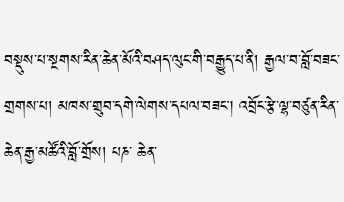བསྡུས་པ་སྔགས་རིན་ཆེན་མོའི་བཤད་ལུང་གི་བརྒྱུད་པ་ནི། རྒྱལ་བ་བློ་བཟང་གྲགས་པ། མཁས་གྲུབ་དགེ་ལེགས་དཔལ་བཟང། འབྲོང་རྩེ་ལྷ་བཙུན་རིན་ཆེན་རྒྱ་མཚོའི་བློ་གྲོས། པཎ་ ཆེན་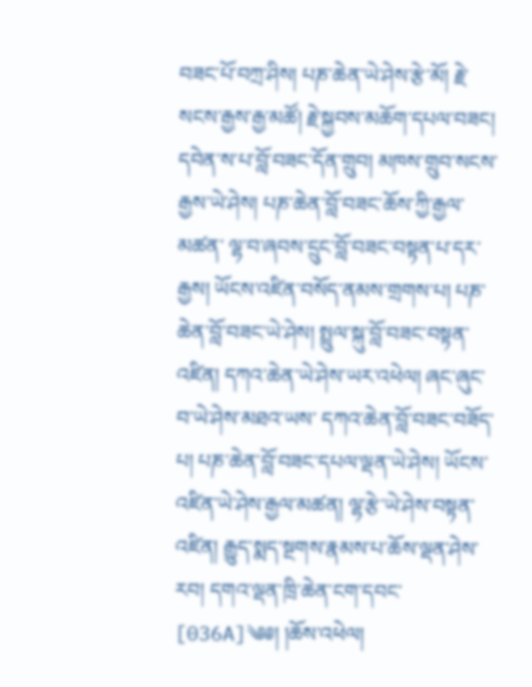བཟང་པོ་བཀྲ་ཤིས། པཎ་ཆེན་ཡེ་ཤེས་རྩེ་མོ། རྗེ་སངས་རྒྱས་རྒྱ་མཚོ། རྗེ་སྐྱབས་མཆོག་དཔལ་བཟང། དབེན་ས་པ་བློ་བཟང་དོན་གྲུབ། མཁས་གྲུབ་སངས་རྒྱས་ཡེ་ཤེས། པཎ་ཆེན་བློ་བཟང་ཆོས་ཀྱི་རྒྱལ་མཚན་ ལྷ་བ་ཞབས་དྲུང་བློ་བཟང་བསྟན་པ་དར་རྒྱས། ཡོངས་འཛིན་བསོད་ནམས་གྲགས་པ། པཎ་ཆེན་བློ་བཟང་ཡེ་ཤེས། སྤྲུལ་སྐུ་བློ་བཟང་བསྟན་འཛིན། དཀའ་ཆེན་ཡེ་ཤེས་ཡར་འཕེལ། ཞང་ཞུང་བ་ཡེ་ཤེས་མཐའ་ཡས་ དཀའ་ཆེན་བློ་བཟང་བཟོད་པ། པཎ་ཆེན་བློ་བཟང་དཔལ་ལྡན་ཡེ་ཤེས། ཡོངས་འཛིན་ཡེ་ཤེས་རྒྱལ་མཚན། ལྷ་རྩེ་ཡེ་ཤེས་བསྟན་འཛིན། རྒྱུད་སྨད་སྔགས་རྣམས་པ་ཆོས་ལྡན་ཤེས་རབ། དགའ་ལྡན་ཁྲི་ཆེན་ངག་དབང་ [036A]༄༅། །ཆོས་འཕེལ།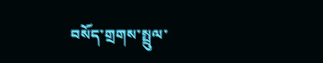བསོད་གྲགས་སྤྲུལ་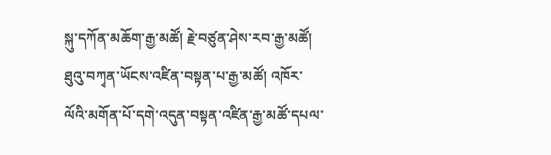སྐུ་དཀོན་མཆོག་རྒྱ་མཚོ། རྗེ་བཙུན་ཤེས་རབ་རྒྱ་མཚོ། ཐུའུ་བཀྭན་ཡོངས་འཛིན་བསྟན་པ་རྒྱ་མཚོ། འཁོར་ལོའི་མགོན་པོ་དགེ་འདུན་བསྟན་འཛིན་རྒྱ་མཚོ་དཔལ་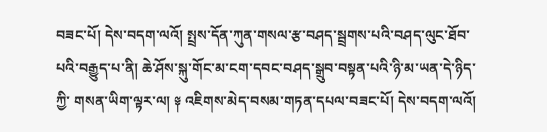བཟང་པོ། དེས་བདག་ལའོ། སྤྲས་དོན་ཀུན་གསལ་རྩ་བཤད་སྦྲགས་པའི་བཤད་ལུང་ཐོབ་པའི་བརྒྱུད་པ་ནི། ཆེ་ཤོས་སྐུ་གོང་མ་ངག་དབང་བཤད་སྒྲུབ་བསྟན་པའི་ཉི་མ་ཡན་དེ་ཉིད་ཀྱི་ གསན་ཡིག་ལྟར་ལ། ༈ འཇིགས་མེད་བསམ་གཏན་དཔལ་བཟང་པོ། དེས་བདག་ལའོ།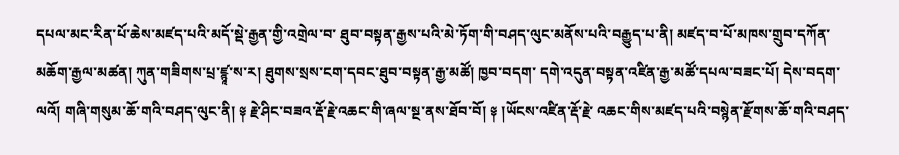དཔལ་མང་རིན་པོ་ཆེས་མཛད་པའི་མདོ་སྡེ་རྒྱན་གྱི་འགྲེལ་བ་ ཐུབ་བསྟན་རྒྱས་པའི་མེ་ཏོག་གི་བཤད་ལུང་མནོས་པའི་བརྒྱུད་པ་ནི། མཛད་བ་པོ་མཁས་གྲུབ་དཀོན་མཆོག་རྒྱལ་མཚན། ཀུན་གཟིགས་པྲ་ཛྙཱ་ས་ར། ཐུགས་སྲས་ངག་དབང་ཐུབ་བསྟན་རྒྱ་མཚོ། ཁྱབ་བདག་ དགེ་འདུན་བསྟན་འཛིན་རྒྱ་མཚོ་དཔལ་བཟང་པོ། དེས་བདག་ལའོ། གཞི་གསུམ་ཆོ་གའི་བཤད་ལུང་ནི། ༈ རྗེ་ཤིང་བཟའ་རྡོ་རྗེ་འཆང་གི་ཞལ་སྔ་ནས་ཐོབ་བོ། ༈ །ཡོངས་འཛིན་རྡོ་རྗེ་ འཆང་གིས་མཛད་པའི་བསྙེན་རྫོགས་ཆོ་གའི་བཤད་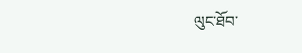ལུང་ཐོབ་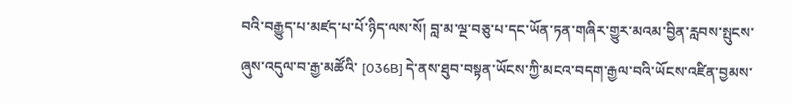བའི་བརྒྱུད་པ་མཛད་པ་པོ་ཉིད་ལས་སོ། བླ་མ་ལྔ་བཅུ་པ་དང་ཡོན་ཏན་གཞིར་གྱུར་མའམ་བྱིན་རླབས་སྤུངས་ཞུས་འདུལ་བ་རྒྱ་མཚོའི་ [036B] དེ་ནས་ཐུབ་བསྟན་ཡོངས་ཀྱི་མངའ་བདག་རྒྱལ་བའི་ཡོངས་འཛིན་བྱམས་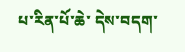པ་རིན་པོ་ཆེ་ དེས་བདག་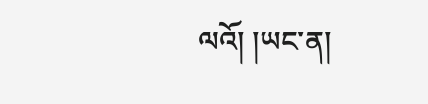ལའོ། །ཡང་ན།